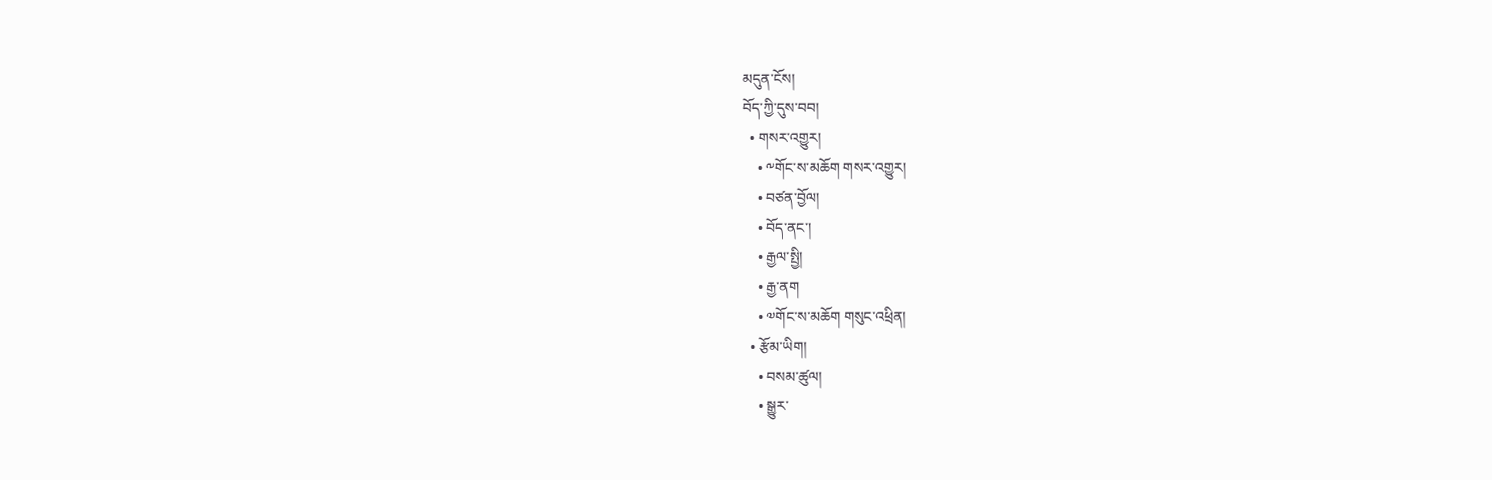མདུན་ངོས།
བོད་ཀྱི་དུས་བབ།
  • གསར་འགྱུར།
    • ༸གོང་ས་མཆོག གསར་འགྱུར།
    • བཙན་བྱོལ།
    • བོད་ནང་།
    • རྒྱལ་སྤྱི།
    • རྒྱ་ནག
    • ༧གོང་ས་མཆོག གསུང་འཕྲིན།
  • རྩོམ་ཡིག།
    • བསམ་ཚུལ།
    • སྒྱུར་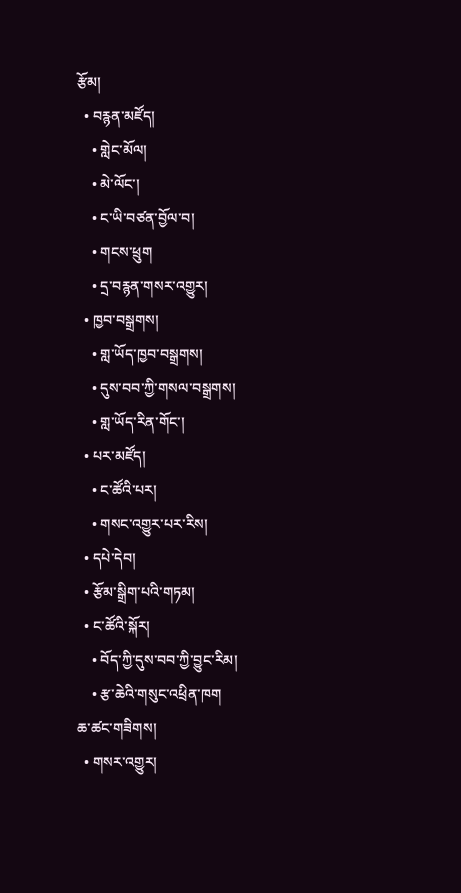རྩོམ།
  • བརྙན་མཛོད།
    • གླེང་མོལ།
    • མེ་ལོང་།
    • ང་ཡི་བཙན་བྱོལ་བ།
    • གངས་ཕྲུག
    • དྲ་བརྙན་གསར་འགྱུར།
  • ཁྱབ་བསྒྲགས།
    • གླ་ཡོད་ཁྱབ་བསྒྲགས།
    • དུས་བབ་ཀྱི་གསལ་བསྒྲགས།
    • གླ་ཡོད་རིན་གོང་།
  • པར་མཛོད།
    • ང་ཚོའི་པར།
    • གསང་འགྱུར་པར་རིས།
  • དཔེ་དེབ།
  • རྩོམ་སྒྲིག་པའི་གཏམ།
  • ང་ཚོའི་སྐོར།
    • བོད་ཀྱི་དུས་བབ་ཀྱི་བྱུང་རིམ།
    • རྩ་ཆེའི་གསུང་འཕྲིན་ཁག
ཆ་ཚང་གཟིགས།
  • གསར་འགྱུར།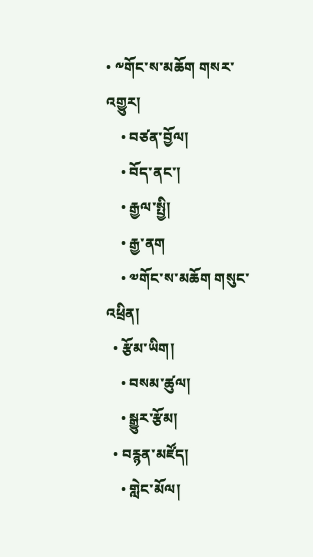• ༸གོང་ས་མཆོག གསར་འགྱུར།
    • བཙན་བྱོལ།
    • བོད་ནང་།
    • རྒྱལ་སྤྱི།
    • རྒྱ་ནག
    • ༧གོང་ས་མཆོག གསུང་འཕྲིན།
  • རྩོམ་ཡིག།
    • བསམ་ཚུལ།
    • སྒྱུར་རྩོམ།
  • བརྙན་མཛོད།
    • གླེང་མོལ།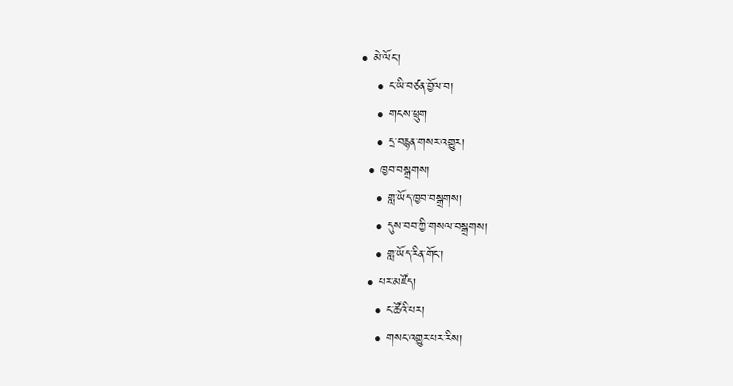• མེ་ལོང་།
    • ང་ཡི་བཙན་བྱོལ་བ།
    • གངས་ཕྲུག
    • དྲ་བརྙན་གསར་འགྱུར།
  • ཁྱབ་བསྒྲགས།
    • གླ་ཡོད་ཁྱབ་བསྒྲགས།
    • དུས་བབ་ཀྱི་གསལ་བསྒྲགས།
    • གླ་ཡོད་རིན་གོང་།
  • པར་མཛོད།
    • ང་ཚོའི་པར།
    • གསང་འགྱུར་པར་རིས།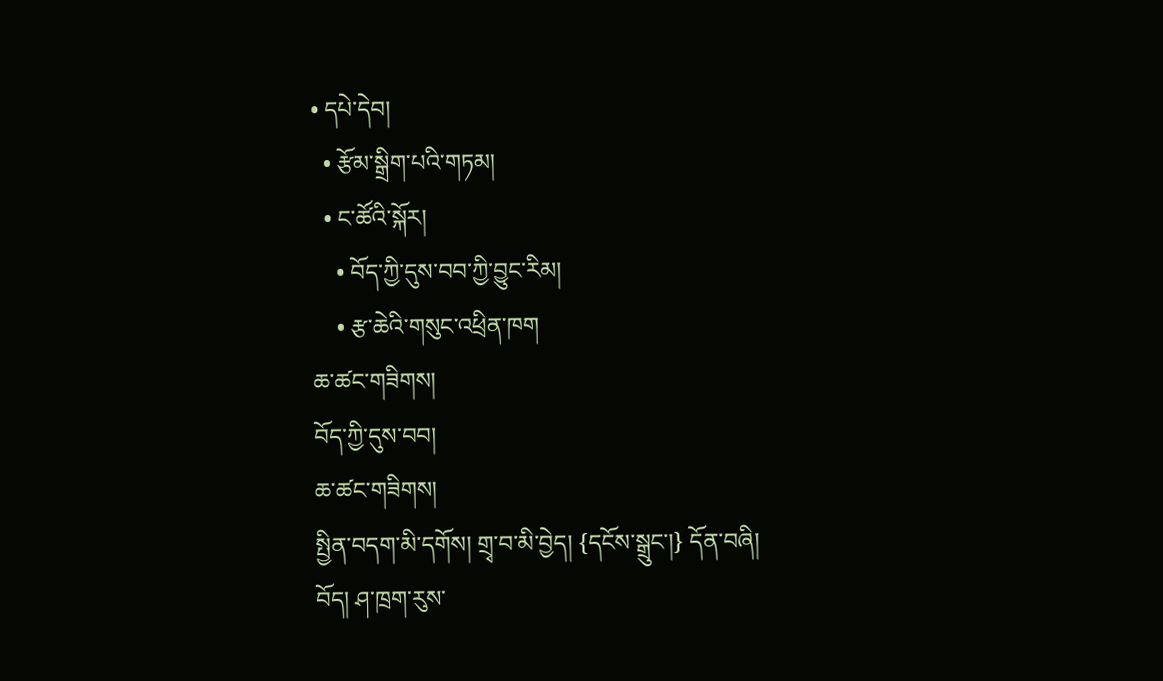• དཔེ་དེབ།
  • རྩོམ་སྒྲིག་པའི་གཏམ།
  • ང་ཚོའི་སྐོར།
    • བོད་ཀྱི་དུས་བབ་ཀྱི་བྱུང་རིམ།
    • རྩ་ཆེའི་གསུང་འཕྲིན་ཁག
ཆ་ཚང་གཟིགས།
བོད་ཀྱི་དུས་བབ།
ཆ་ཚང་གཟིགས།
སྤྱིན་བདག་མི་དགོས། གྲྭ་བ་མི་བྱེད། {དངོས་སྒྲུང་།} དོན་བཞི།
བོད། ཤ་ཁྲག་རུས་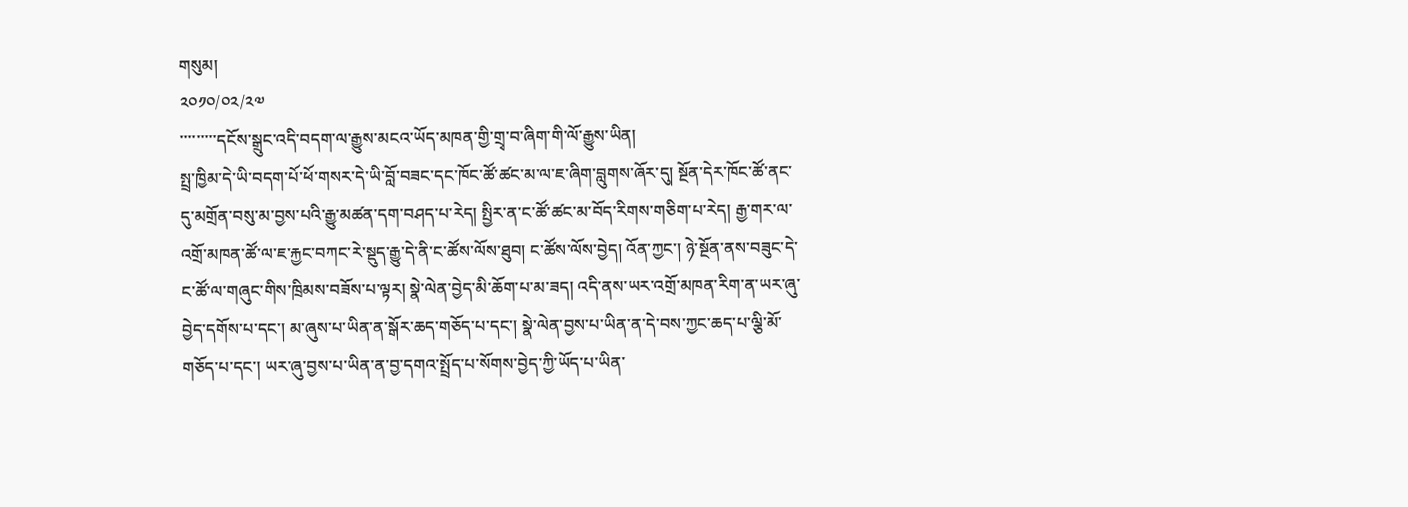གསུམ།
༢༠༡༠/༠༢/༢༧
་་་་་་་་་དངོས་སྒྲུང་འདི་བདག་ལ་རྒྱུས་མངའ་ཡོད་མཁན་གྱི་གྲྭ་བ་ཞིག་གི་ལོ་རྒྱུས་ཡིན།
སྤྲ་ཁྱིམ་དེ་ཡི་བདག་པོ་ཕོ་གསར་དེ་ཡི་བློ་བཟང་དང་ཁོང་ཚོ་ཚང་མ་ལ་ཇ་ཞིག་བླུགས་ཞོར་དུ། སྔོན་དེར་ཁོང་ཚོ་ནང་དུ་མགྲོན་བསུ་མ་བྱས་པའི་རྒྱུ་མཚན་དག་བཤད་པ་རེད། སྤྱིར་ན་ང་ཚོ་ཚང་མ་བོད་རིགས་གཅིག་པ་རེད། རྒྱ་གར་ལ་འགྲོ་མཁན་ཚོ་ལ་ཇ་རྐྱང་བཀང་རེ་སྡུད་རྒྱུ་དེ་ནི་ང་ཚོས་ལོས་ཐུབ། ང་ཚོས་ལོས་བྱེད། འོན་ཀྱང་། ཉེ་སྔོན་ནས་བཟུང་དེ་ང་ཚོ་ལ་གཞུང་གིས་ཁྲིམས་བཟོས་པ་ལྟར། སྣེ་ལེན་བྱེད་མི་ཆོག་པ་མ་ཟད། འདི་ནས་ཡར་འགྲོ་མཁན་རིག་ན་ཡར་ཞུ་བྱེད་དགོས་པ་དང་། མ་ཞུས་པ་ཡིན་ན་སྒོར་ཆད་གཅོད་པ་དང་། སྣེ་ལེན་བྱས་པ་ཡིན་ན་དེ་བས་ཀྱང་ཆད་པ་ལྕི་མོ་གཅོད་པ་དང་། ཡར་ཞུ་བྱས་པ་ཡིན་ན་བྱ་དགའ་སྤྲོད་པ་སོགས་བྱེད་ཀྱི་ཡོད་པ་ཡིན་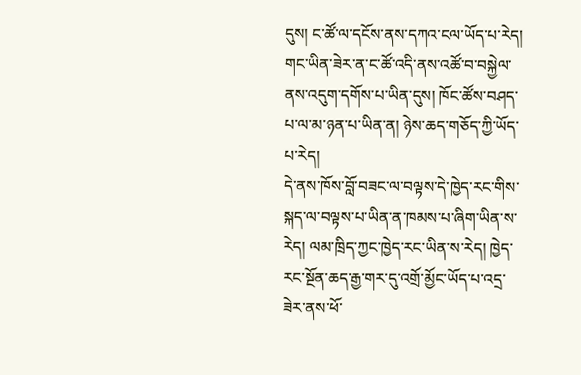དུས། ང་ཚོ་ལ་དངོས་ནས་དཀའ་ངལ་ཡོད་པ་རེད། གང་ཡིན་ཟེར་ན་ང་ཚོ་འདི་ནས་འཚོ་བ་བསྐྱེལ་ནས་འདུག་དགོས་པ་ཡིན་དུས། ཁོང་ཚོས་བཤད་པ་ལ་མ་ཉན་པ་ཡིན་ན། ཉེས་ཆད་གཅོད་ཀྱི་ཡོད་པ་རེད།
དེ་ནས་ཁོས་བློ་བཟང་ལ་བལྟས་དེ་ཁྱེད་རང་གིས་སྐད་ལ་བལྟས་པ་ཡིན་ན་ཁམས་པ་ཞིག་ཡིན་ས་རེད། ལམ་ཁྲིད་ཀྱང་ཁྱེད་རང་ཡིན་ས་རེད། ཁྱེད་རང་སྔོན་ཆད་རྒྱ་གར་དུ་འགྲོ་མྱོང་ཡོད་པ་འདྲ་ཟེར་ནས་ཕོ་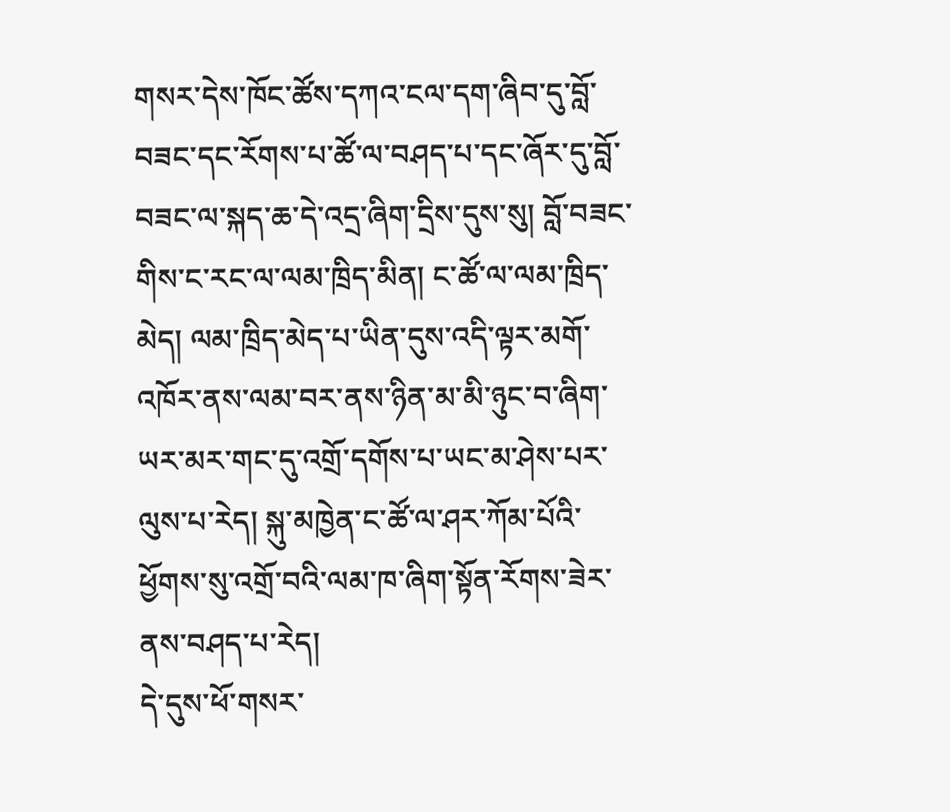གསར་དེས་ཁོང་ཚོས་དཀའ་ངལ་དག་ཞིབ་དུ་བློ་བཟང་དང་རོགས་པ་ཚོ་ལ་བཤད་པ་དང་ཞོར་དུ་བློ་བཟང་ལ་སྐད་ཆ་དེ་འདྲ་ཞིག་དྲིས་དུས་སུ། བློ་བཟང་གིས་ང་རང་ལ་ལམ་ཁྲིད་མིན། ང་ཚོ་ལ་ལམ་ཁྲིད་མེད། ལམ་ཁྲིད་མེད་པ་ཡིན་དུས་འདི་ལྟར་མགོ་འཁོར་ནས་ལམ་བར་ནས་ཉིན་མ་མི་ཉུང་བ་ཞིག་ཡར་མར་གང་དུ་འགྲོ་དགོས་པ་ཡང་མ་ཤེས་པར་ལུས་པ་རེད། སྐུ་མཁྱེན་ང་ཚོ་ལ་ཤར་ཀོམ་པོའི་ཕྱོགས་སུ་འགྲོ་བའི་ལམ་ཁ་ཞིག་སྟོན་རོགས་ཟེར་ནས་བཤད་པ་རེད།
དེ་དུས་ཕོ་གསར་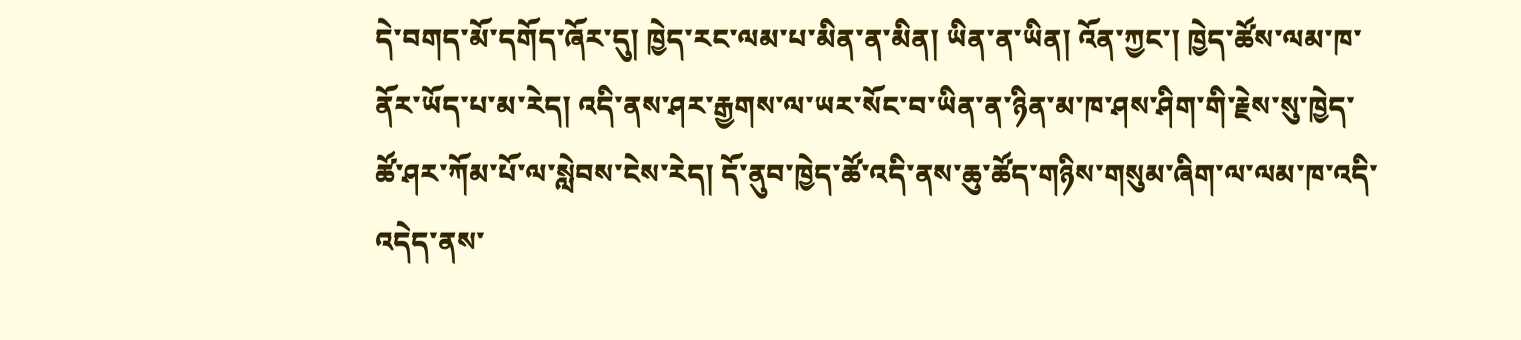དེ་བགད་མོ་དགོད་ཞོར་དུ། ཁྱེད་རང་ལམ་པ་མིན་ན་མིན། ཡིན་ན་ཡིན། འོན་ཀྱང་། ཁྱེད་ཚོས་ལམ་ཁ་ནོར་ཡོད་པ་མ་རེད། འདི་ནས་ཤར་རྒྱགས་ལ་ཡར་སོང་བ་ཡིན་ན་ཉིན་མ་ཁ་ཤས་ཤིག་གི་རྗེས་སུ་ཁྱེད་ཚོ་ཤར་ཀོམ་པོ་ལ་སླེབས་ངེས་རེད། དོ་ནུབ་ཁྱེད་ཚོ་འདི་ནས་ཆུ་ཚོད་གཉིས་གསུམ་ཞིག་ལ་ལམ་ཁ་འདི་འདེད་ནས་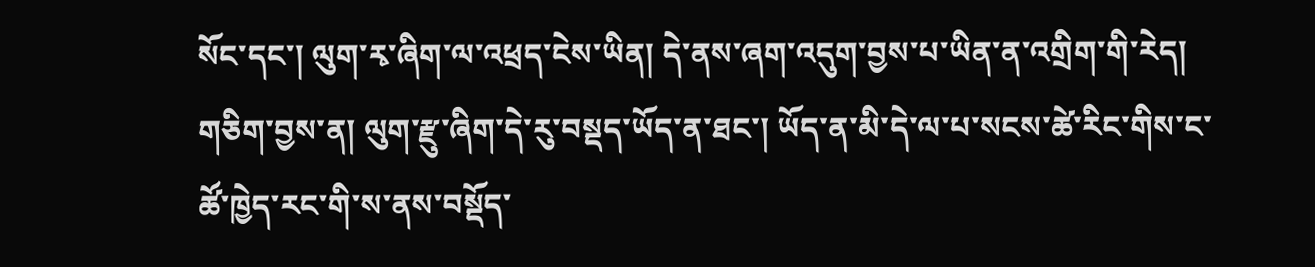སོང་དང་། ལུག་རྭ་ཞིག་ལ་འཕྲད་ངེས་ཡིན། དེ་ནས་ཞག་འདུག་བྱས་པ་ཡིན་ན་འགྲིག་གི་རེད། གཅིག་བྱས་ན། ལུག་རྫུ་ཞིག་དེ་རུ་བསྡད་ཡོད་ན་ཐང་། ཡོད་ན་མི་དེ་ལ་པ་སངས་ཚེ་རིང་གིས་ང་ཚོ་ཁྱེད་རང་གི་ས་ནས་བསྡོད་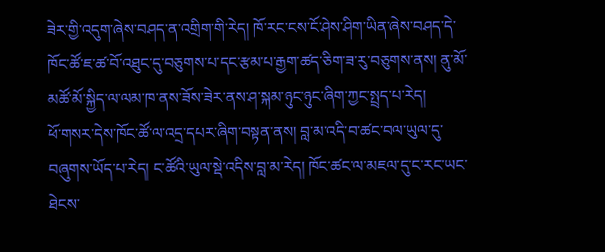ཟེར་གྱི་འདུག་ཞེས་བཤད་ན་འགྲིག་གི་རེད། ཁོ་རང་ངས་ངོ་ཤེས་ཤིག་ཡིན་ཞེས་བཤད་དེ་ཁོང་ཚོ་ཇ་ཚ་བོ་འཐུང་དུ་བཅུགས་པ་དང་རྩམ་པ་རྒྱག་ཚད་ཅིག་ཟ་རུ་བཅུགས་ནས། ནུ་མོ་མཚོ་མོ་སྐྱིད་ལ་ལམ་ཁ་ནས་ཟོས་ཟེར་ནས་ཤ་སྐམ་ཉུང་ཉུང་ཞིག་ཀྱང་སྤྲད་པ་རེད།
ཕོ་གསར་དེས་ཁོང་ཚོ་ལ་འདྲ་དཔར་ཞིག་བསྟན་ནས། བླ་མ་འདི་བ་ཚང་བལ་ཡུལ་དུ་བཞུགས་ཡོད་པ་རེད། ང་ཚོའི་ཡུལ་སྡེ་འདིས་བླ་མ་རེད། ཁོང་ཚང་ལ་མཇལ་དུ་ང་རང་ཡང་ཐེངས་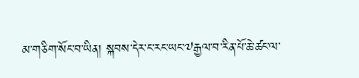མ་གཅིག་སོང་བ་ཡིན། སྐབས་དེར་ང་རང་ཡང་༧རྒྱལ་བ་རིན་པོ་ཆེ་ཚང་ལ་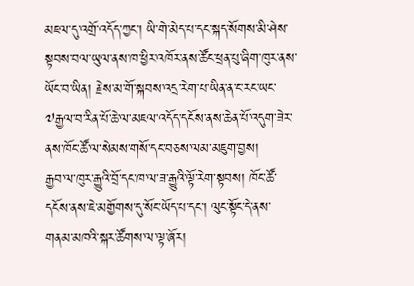མཇལ་དུ་འགྲོ་འདོད་ཀྱང་། ཡི་གེ་མེད་པ་དང་སྐད་སོགས་མི་ཤེས་སྟབས་བལ་ཡུལ་ནས་ཁ་ཕྱིར་འཁོར་ནས་ཚོང་ཕྲན་པུ་ཞིག་ཁུར་ནས་ཡོང་བ་ཡིན། རྗེས་མ་གོ་སྐབས་འདྲ་རེག་པ་ཡིན་ན་ང་རང་ཡང་༧རྒྱལ་བ་རིན་པོ་ཆེ་ལ་མཇལ་འདོད་དངོས་ནས་ཆེན་པོ་འདུག་ཟེར་ནས་ཁོང་ཚོ་ལ་སེམས་གསོ་དང་བཅས་ལམ་མཇུག་བྱས།
རྒྱབ་ལ་ཁུར་རྒྱུའི་བྲོ་དང་ཁ་ལ་ཟ་རྒྱུའི་ལྟོ་རེག་སྟབས། ཁོང་ཚོ་དངོས་ནས་ཇེ་མགྱོགས་དུ་སོང་ཡོད་པ་དང་། ལུང་སྟོང་དེ་ནས་གནམ་མཁའི་སྐར་ཚོགས་ལ་ལྟ་ཞོར།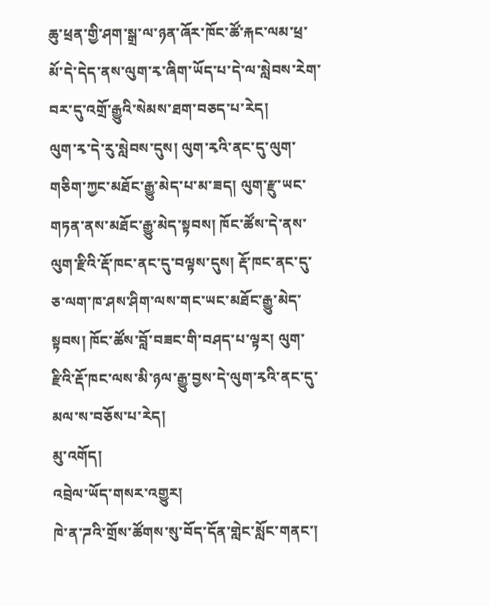ཆུ་ཕྲན་གྱི་ཤག་སྒྲ་ལ་ཉན་ཞོར་ཁོང་ཚོ་རྐང་ལམ་ཕྲ་མོ་དེ་དེད་ནས་ལུག་རྭ་ཞིག་ཡོད་པ་དེ་ལ་སླེབས་རེག་བར་དུ་འགྲོ་རྒྱུའི་སེམས་ཐག་བཅད་པ་རེད།
ལུག་རྭ་དེ་རུ་སླེབས་དུས། ལུག་རྭའི་ནང་དུ་ལུག་གཅིག་ཀྱང་མཐོང་རྒྱུ་མེད་པ་མ་ཟད། ལུག་རྫུ་ཡང་གཏན་ནས་མཐོང་རྒྱུ་མེད་སྟབས། ཁོང་ཚོས་དེ་ནས་ལུག་རྫིའི་རྡོ་ཁང་ནང་དུ་བལྟས་དུས། རྡོ་ཁང་ནང་དུ་ཅ་ལག་ཁ་ཤས་ཤིག་ལས་གང་ཡང་མཐོང་རྒྱུ་མེད་སྟབས། ཁོང་ཚོས་བློ་བཟང་གི་བཤད་པ་ལྟར། ལུག་རྫིའི་རྡོ་ཁང་ལས་མི་ཉལ་རྒྱུ་བྱས་དེ་ལུག་རྭའི་ནང་དུ་མལ་ས་བཅོས་པ་རེད།
མུ་འགོད།
འབྲེལ་ཡོད་གསར་འགྱུར།
ཁེ་ན་ཌའི་གྲོས་ཚོགས་སུ་བོད་དོན་གླེང་སློང་གནང་།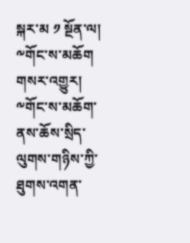སྐར་མ ༡ སྔོན་ལ།
༸གོང་ས་མཆོག གསར་འགྱུར།
༸གོང་ས་མཆོག་ནས་ཆོས་སྲིད་ལུགས་གཉིས་ཀྱི་ཐུགས་འགན་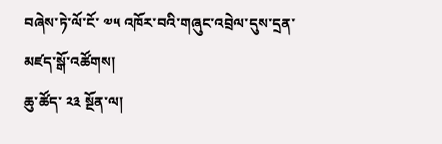བཞེས་ཏེ་ལོ་ངོ་ ༧༥ འཁོར་བའི་གཞུང་འབྲེལ་དུས་དྲན་མཛད་སྒོ་འཚོགས།
ཆུ་ཚོད་ ༢༣ སྔོན་ལ།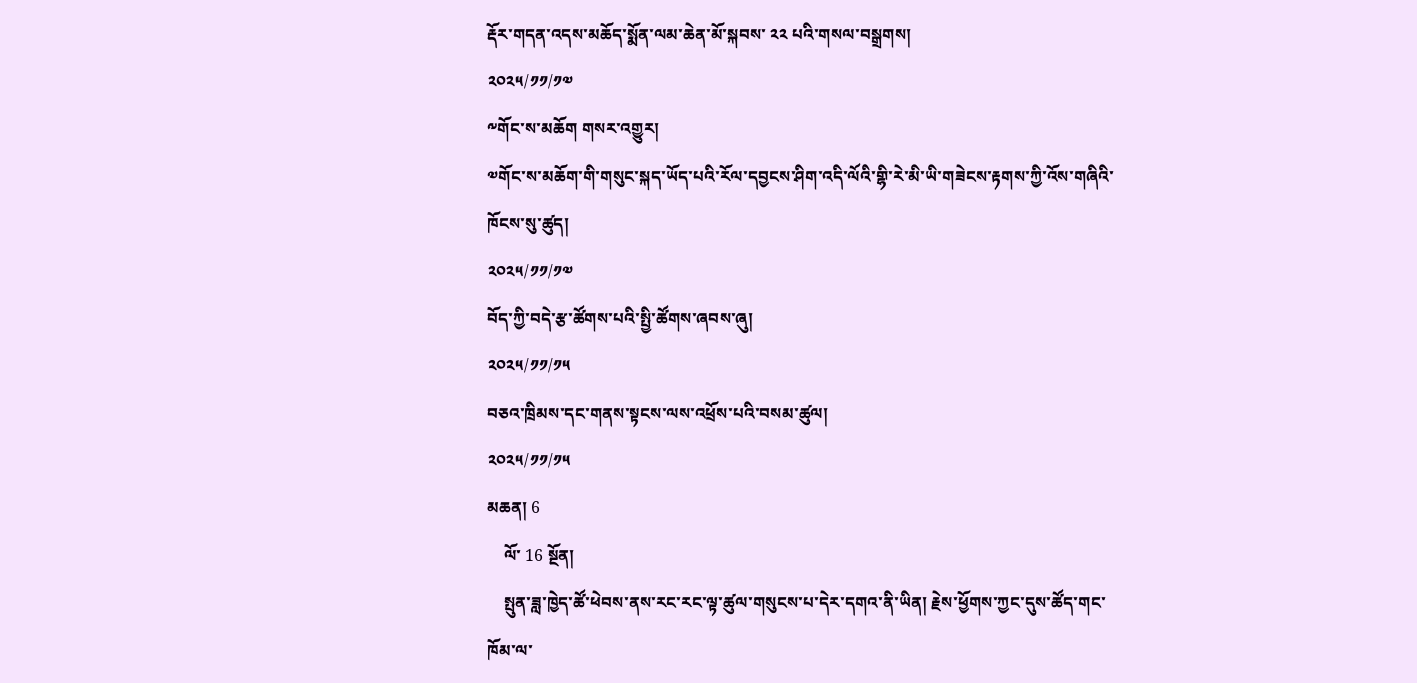རྡོར་གདན་འདས་མཆོད་སྨོན་ལམ་ཆེན་མོ་སྐབས་ ༢༢ པའི་གསལ་བསྒྲགས།
༢༠༢༥/༡༡/༡༧
༸གོང་ས་མཆོག གསར་འགྱུར།
༧གོང་ས་མཆོག་གི་གསུང་སྐད་ཡོད་པའི་རོལ་དབྱངས་ཤིག་འདི་ལོའི་གྷི་རེ་མི་ཡི་གཟེངས་རྟགས་ཀྱི་འོས་གཞིའི་ཁོངས་སུ་ཚུད།
༢༠༢༥/༡༡/༡༧
བོད་ཀྱི་བདེ་རྩ་ཚོགས་པའི་སྤྱི་ཚོགས་ཞབས་ཞུ།
༢༠༢༥/༡༡/༡༥
བཅའ་ཁྲིམས་དང་གནས་སྟངས་ལས་འཕྲོས་པའི་བསམ་ཚུལ།
༢༠༢༥/༡༡/༡༥
མཆན། 6
    ལོ་ 16 སྔོན།
    སྤུན་ཟླ་ཁྱེད་ཚོ་ཕེབས་ནས་རང་རང་ལྟ་ཚུལ་གསུངས་པ་དེར་དགའ་ནི་ཡིན། རྗེས་ཕྱོགས་ཀྱང་དུས་ཚོད་གང་ཁོམ་ལ་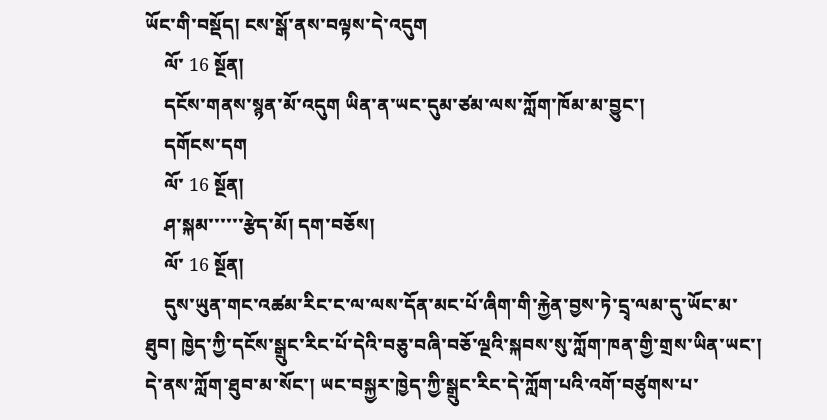ཡོང་གི་བསྡོད། ངས་སྒོ་ནས་བལྟས་དེ་འདུག
    ལོ་ 16 སྔོན།
    དངོས་གནས་སྙན་མོ་འདུག ཡིན་ན་ཡང་དུམ་ཙམ་ལས་ཀློག་ཁོམ་མ་བྱུང་།
    དགོངས་དག
    ལོ་ 16 སྔོན།
    ཤ་སྐམ་་་་་་རྩེད་མོ། དག་བཅོས།
    ལོ་ 16 སྔོན།
    དུས་ཡུན་གང་འཚམ་རིང་ང་ལ་ལས་དོན་མང་པོ་ཞིག་གི་རྐྱེན་བྱས་ཏེ་དྲྭ་ལམ་དུ་ཡོང་མ་ཐུབ། ཁྱེད་ཀྱི་དངོས་སྒྲུང་རིང་པོ་དེའི་བཅུ་བཞི་བཅོ་ལྔའི་སྐབས་སུ་ཀློག་ཁན་གྱི་གྲས་ཡིན་ཡང་། དེ་ནས་ཀློག་ཐུབ་མ་སོང་། ཡང་བསྐྱར་ཁྱེད་ཀྱི་སྒྲུང་རིང་དེ་ཀློག་པའི་འགོ་བཙུགས་པ་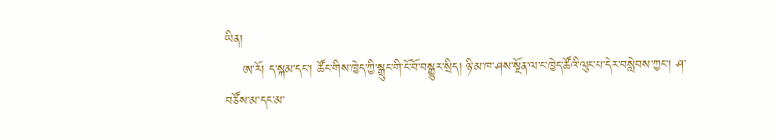ཡིན།
    ཨ་རོ། ད་སྐམ་དང་། ཚོང་གིས་ཁྱེད་ཀྱི་སྒྲུང་གི་ངོ་བོ་བསྒྱུར་སྲིད། ཉི་མ་ཁ་ཤས་སྔོན་ལ་ང་ཁྱེད་ཚོའི་ལུང་པ་དེར་བསླེབས་ཀྱང་། ཤ་བཙོས་མ་དང་མ་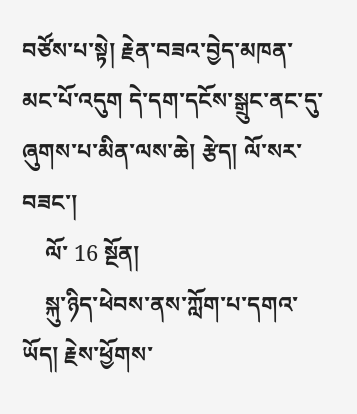བཙོས་པ་སྟེ། རྗེན་བཟའ་བྱེད་མཁན་མང་པོ་འདུག དེ་དག་དངོས་སྒྲུང་ནང་དུ་ཞུགས་པ་མིན་ལས་ཆེ། རྩེད། ལོ་སར་བཟང་།
    ལོ་ 16 སྔོན།
    སྐུ་ཉིད་ཕེབས་ནས་ཀློག་པ་དགའ་ཡོད། རྗེས་ཕྱོགས་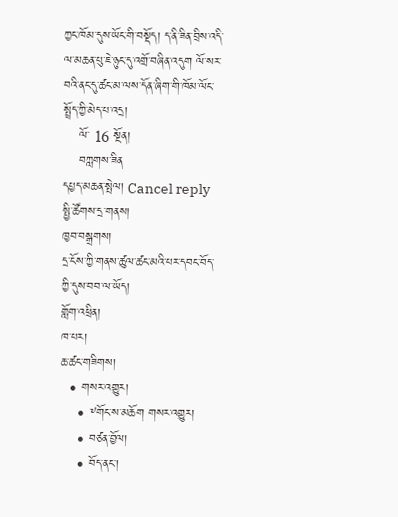ཀྱང་ཁོམ་དུས་ཡོང་གི་བསྡོད། ད་ནི་ཟིན་བྲིས་འདི་ལ་མཆན་པུ་ཇེ་ཉུང་དུ་འགྲོ་བཞིན་འདུག ལོ་སར་བའི་ནང་དུ་ཚང་མ་ལས་དོན་ཞིག་གི་ཁོམ་ལོང་སྤྲོད་ཀྱི་མེད་པ་འདྲ།
    ལོ་ 16 སྔོན།
    བཀླགས་ཟིན
དཔྱད་མཆན་སྤེལ། Cancel reply
སྤྱི་ཚོགས་དྲ་གནས།
ཁྱབ་བསྒྲགས།
དྲ་ངོས་ཀྱི་གནས་ཚུལ་ཚང་མའི་པར་དབང་བོད་ཀྱི་དུས་བབ་ལ་ཡོད།
གློག་འཕྲིན།
ཁ་པར།
ཆ་ཚང་གཟིགས།
  • གསར་འགྱུར།
    • ༸གོང་ས་མཆོག གསར་འགྱུར།
    • བཙན་བྱོལ།
    • བོད་ནང་།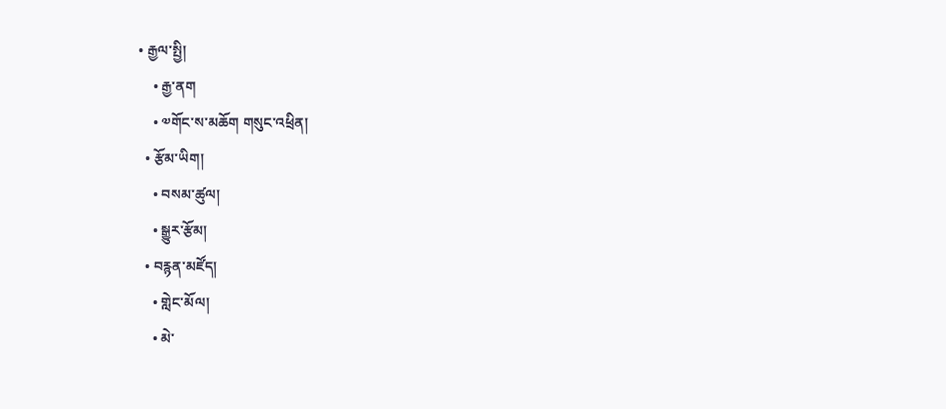• རྒྱལ་སྤྱི།
    • རྒྱ་ནག
    • ༧གོང་ས་མཆོག གསུང་འཕྲིན།
  • རྩོམ་ཡིག།
    • བསམ་ཚུལ།
    • སྒྱུར་རྩོམ།
  • བརྙན་མཛོད།
    • གླེང་མོལ།
    • མེ་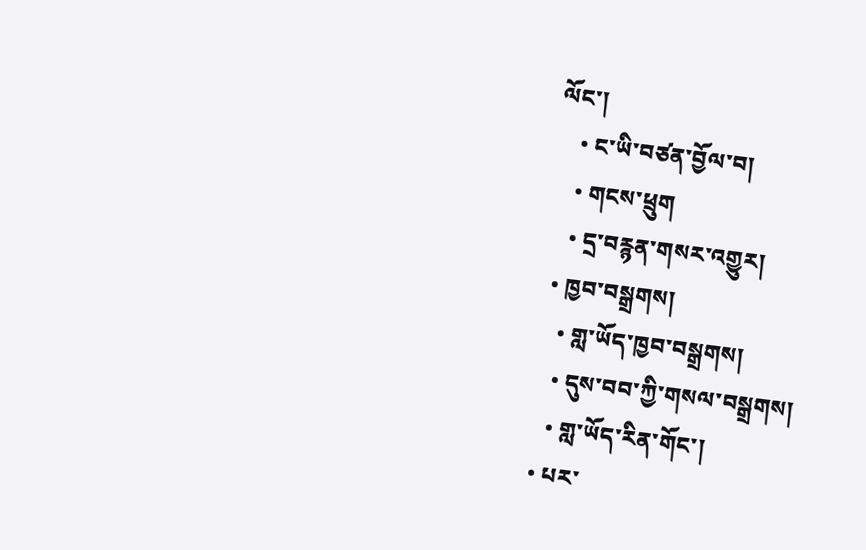ལོང་།
    • ང་ཡི་བཙན་བྱོལ་བ།
    • གངས་ཕྲུག
    • དྲ་བརྙན་གསར་འགྱུར།
  • ཁྱབ་བསྒྲགས།
    • གླ་ཡོད་ཁྱབ་བསྒྲགས།
    • དུས་བབ་ཀྱི་གསལ་བསྒྲགས།
    • གླ་ཡོད་རིན་གོང་།
  • པར་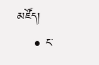མཛོད།
    • ང་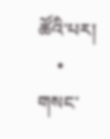ཚོའི་པར།
    • གསང་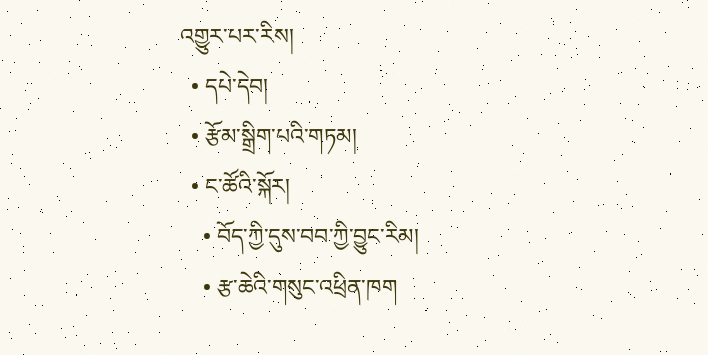འགྱུར་པར་རིས།
  • དཔེ་དེབ།
  • རྩོམ་སྒྲིག་པའི་གཏམ།
  • ང་ཚོའི་སྐོར།
    • བོད་ཀྱི་དུས་བབ་ཀྱི་བྱུང་རིམ།
    • རྩ་ཆེའི་གསུང་འཕྲིན་ཁག